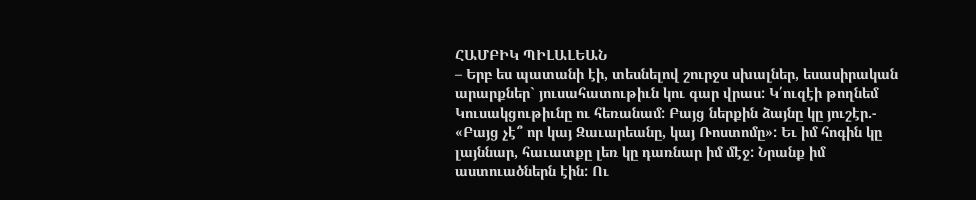ՀԱՄԲԻԿ ՊԻԼԱԼԵԱՆ
– Երբ ես պատանի էի, տեսնելով շուրջս սխալներ, եսասիրական արարքներ` յուսահատութիւն կու գար վրաս: Կ՛ուզէի թողնեմ Կուսակցութիւնը ու հեռանամ: Բայց ներքին ձայնը կը յուշէր.- «Բայց չէ՞ որ կայ Զաւարեանը, կայ Ռոստոմը»: Եւ իմ հոգին կը լայննար, հաւատքը լեռ կը դառնար իմ մէջ: Նրանք իմ աստուածներն էին: Ու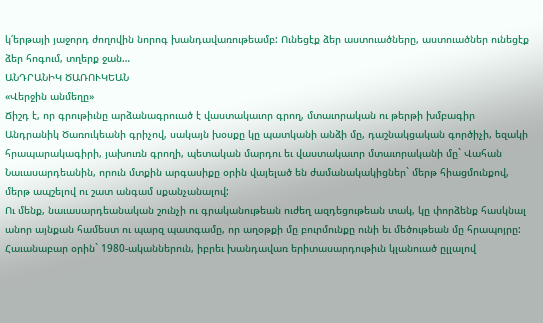կ՛երթայի յաջորդ ժողովին նորոգ խանդավառութեամբ: Ունեցէք ձեր աստուածները, աստուածներ ունեցէք ձեր հոգում, տղերք ջան…
ԱՆԴՐԱՆԻԿ ԾԱՌՈՒԿԵԱՆ
«Վերջին անմեղը»
Ճիշդ է, որ գրութիւնը արձանագրուած է վաստակաւոր գրող, մտաւորական ու թերթի խմբագիր Անդրանիկ Ծառուկեանի գրիչով, սակայն խօսքը կը պատկանի անձի մը, դաշնակցական գործիչի, եզակի հրապարակագիրի, յախուռն գրողի, պետական մարդու եւ վաստակաւոր մտաւորականի մը` Վահան Նաւասարդեանին, որուն մտքին արգասիքը օրին վայելած են ժամանակակիցներ` մերթ հիացմունքով, մերթ ապշելով ու շատ անգամ սքանչանալով:
Ու մենք, նաւասարդեանական շունչի ու գրականութեան ուժեղ ազդեցութեան տակ, կը փորձենք հասկնալ անոր այնքան համեստ ու պարզ պատգամը, որ աղօթքի մը բուրմունքը ունի եւ մեծութեան մը հրապոյրը:
Հաւանաբար օրին` 1980-ականներուն, իբրեւ խանդավառ երիտասարդութիւն կլանուած ըլլալով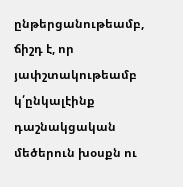ընթերցանութեամբ, ճիշդ է, որ յափշտակութեամբ կ՛ընկալէինք դաշնակցական մեծերուն խօսքն ու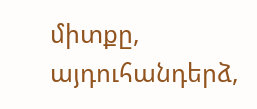միտքը, այդուհանդերձ,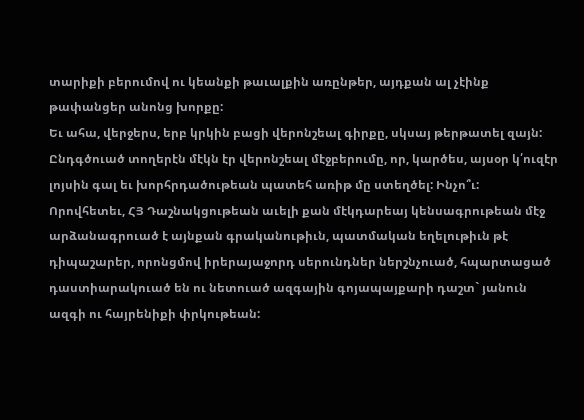տարիքի բերումով ու կեանքի թաւալքին առընթեր, այդքան ալ չէինք թափանցեր անոնց խորքը:
Եւ ահա, վերջերս, երբ կրկին բացի վերոնշեալ գիրքը, սկսայ թերթատել զայն: Ընդգծուած տողերէն մէկն էր վերոնշեալ մէջբերումը, որ, կարծես, այսօր կ՛ուզէր լոյսին գալ եւ խորհրդածութեան պատեհ առիթ մը ստեղծել: Ինչո՞ւ:
Որովհետեւ, ՀՅ Դաշնակցութեան աւելի քան մէկդարեայ կենսագրութեան մէջ արձանագրուած է այնքան գրականութիւն, պատմական եղելութիւն թէ դիպաշարեր, որոնցմով իրերայաջորդ սերունդներ ներշնչուած, հպարտացած դաստիարակուած են ու նետուած ազգային գոյապայքարի դաշտ` յանուն ազգի ու հայրենիքի փրկութեան: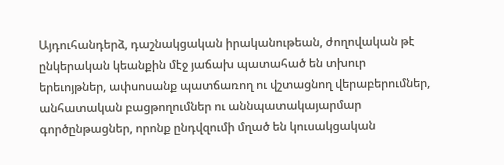Այդուհանդերձ, դաշնակցական իրականութեան, ժողովական թէ ընկերական կեանքին մէջ յաճախ պատահած են տխուր երեւոյթներ, ափսոսանք պատճառող ու վշտացնող վերաբերումներ, անհատական բացթողումներ ու աննպատակայարմար գործընթացներ, որոնք ընդվզումի մղած են կուսակցական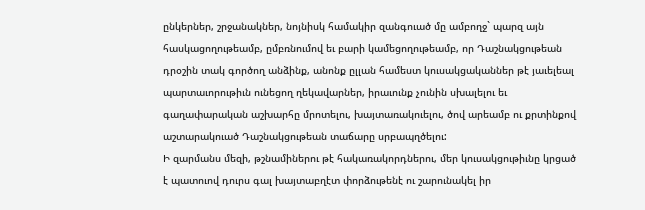ընկերներ, շրջանակներ, նոյնիսկ համակիր զանգուած մը ամբողջ` պարզ այն հասկացողութեամբ, ըմբռնումով եւ բարի կամեցողութեամբ, որ Դաշնակցութեան դրօշին տակ գործող անձինք, անոնք ըլլան համեստ կուսակցականներ թէ յաւելեալ պարտաւորութիւն ունեցող ղեկավարներ, իրաւունք չունին սխալելու եւ գաղափարական աշխարհը մրոտելու, խայտառակուելու, ծով արեամբ ու քրտինքով աշտարակուած Դաշնակցութեան տաճարը սրբապղծելու:
Ի զարմանս մեզի, թշնամիներու թէ հակառակորդներու, մեր կուսակցութիւնը կրցած է պատուով դուրս գալ խայտաբղէտ փորձութենէ ու շարունակել իր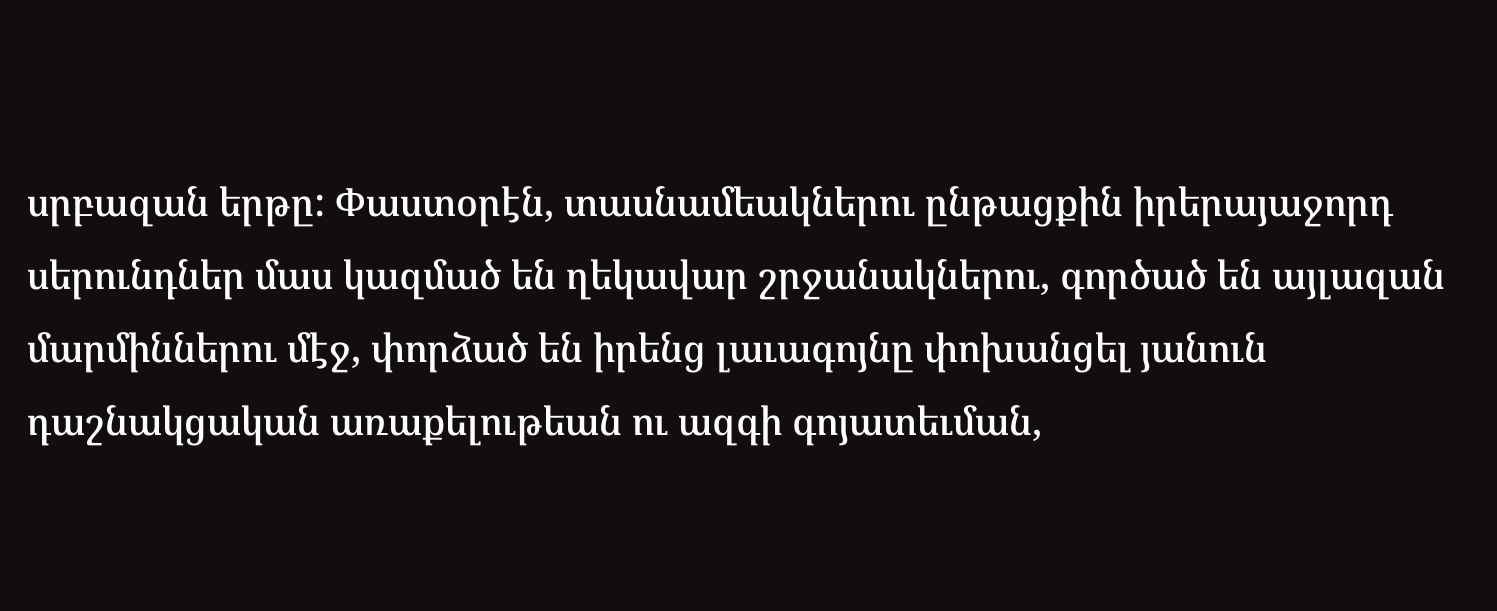սրբազան երթը: Փաստօրէն, տասնամեակներու ընթացքին իրերայաջորդ սերունդներ մաս կազմած են ղեկավար շրջանակներու, գործած են այլազան մարմիններու մէջ, փորձած են իրենց լաւագոյնը փոխանցել յանուն դաշնակցական առաքելութեան ու ազգի գոյատեւման,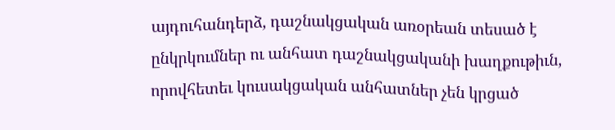այդուհանդերձ, դաշնակցական առօրեան տեսած է ընկրկումներ ու անհատ դաշնակցականի խաղքութիւն, որովհետեւ կուսակցական անհատներ չեն կրցած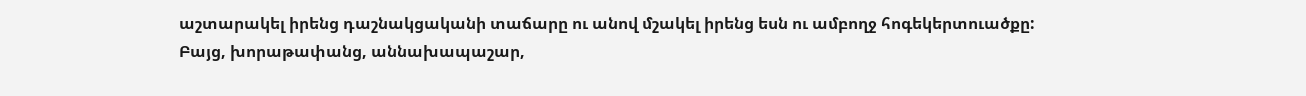աշտարակել իրենց դաշնակցականի տաճարը ու անով մշակել իրենց եսն ու ամբողջ հոգեկերտուածքը:
Բայց, խորաթափանց, աննախապաշար,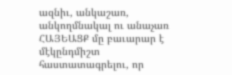ազնիւ, անկաշառ, անկողմնակալ ու անաչառ ՀԱՅԵԱՑՔ մը բաւարար է մէկընդմիշտ հաստատագրելու, որ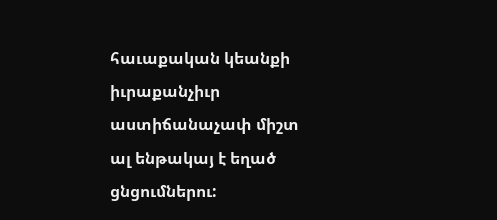հաւաքական կեանքի իւրաքանչիւր աստիճանաչափ միշտ ալ ենթակայ է եղած ցնցումներու: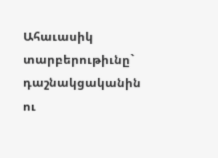Ահաւասիկ տարբերութիւնը` դաշնակցականին ու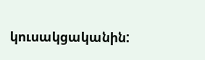կուսակցականին: